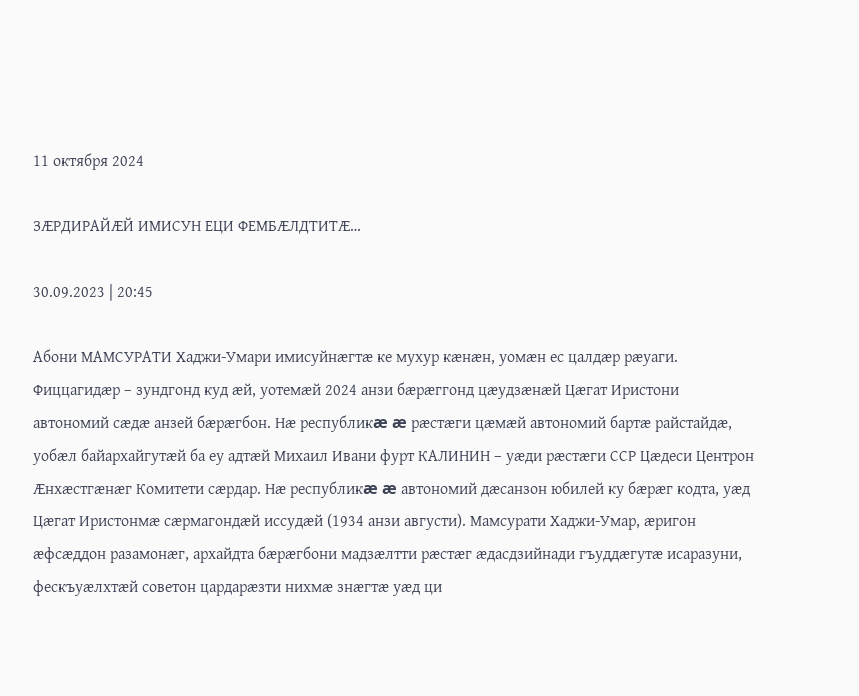11 октября 2024

ЗÆРДИРАЙÆЙ ИМИСУН ЕЦИ ФЕМБÆЛДТИТÆ…

30.09.2023 | 20:45

Абони МАМСУРАТИ Хаджи-Умари имисуйнæгтæ ке мухур кæнæн, уомæн ес цалдæр рæуаги. Фиццагидæр – зундгонд куд æй, уотемæй 2024 анзи бæрæггонд цæудзæнæй Цæгат Иристони автономий сæдæ анзей бæрæгбон. Нæ республикæ æ рæстæги цæмæй автономий бартæ райстайдæ, уобæл байархайгутæй ба еу адтæй Михаил Ивани фурт КАЛИНИН – уæди рæстæги ССР Цæдеси Центрон Æнхæстгæнæг Комитети сæрдар. Нæ республикæ æ автономий дæсанзон юбилей ку бæрæг кодта, уæд Цæгат Иристонмæ сæрмагондæй иссудæй (1934 анзи августи). Мамсурати Хаджи-Умар, æригон æфсæддон разамонæг, архайдта бæрæгбони мадзæлтти рæстæг æдасдзийнади гъуддæгутæ исаразуни, фескъуæлхтæй советон цардарæзти нихмæ знæгтæ уæд ци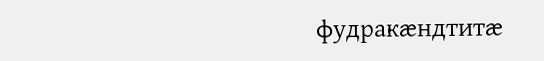фудракæндтитæ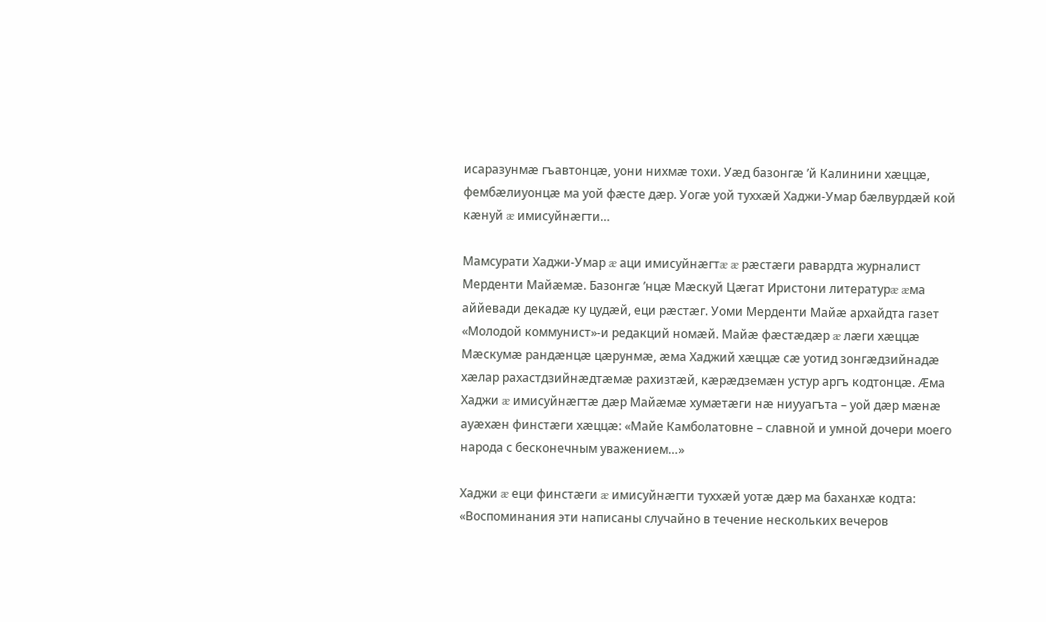исаразунмæ гъавтонцæ, уони нихмæ тохи. Уæд базонгæ ’й Калинини хæццæ, фембæлиуонцæ ма уой фæсте дæр. Уогæ уой туххæй Хаджи-Умар бæлвурдæй кой кæнуй æ имисуйнæгти…

Мамсурати Хаджи-Умар æ аци имисуйнæгтæ æ рæстæги равардта журналист Мерденти Майæмæ. Базонгæ ’нцæ Мæскуй Цæгат Иристони литературæ æма аййевади декадæ ку цудæй, еци рæстæг. Уоми Мерденти Майæ архайдта газет «Молодой коммунист»-и редакций номæй. Майæ фæстæдæр æ лæги хæццæ Мæскумæ рандæнцæ цæрунмæ, æма Хаджий хæццæ сæ уотид зонгæдзийнадæ хæлар рахастдзийнæдтæмæ рахизтæй, кæрæдземæн устур аргъ кодтонцæ. Æма Хаджи æ имисуйнæгтæ дæр Майæмæ хумæтæги нæ ниууагъта – уой дæр мæнæ ауæхæн финстæги хæццæ: «Майе Камболатовне – славной и умной дочери моего народа с бесконечным уважением…»

Хаджи æ еци финстæги æ имисуйнæгти туххæй уотæ дæр ма баханхæ кодта: «Воспоминания эти написаны случайно в течение нескольких вечеров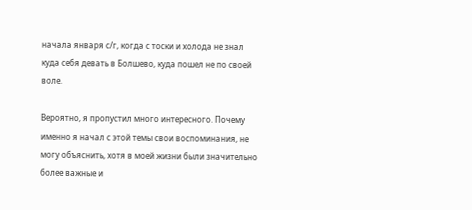начала января с/г, когда с тоски и холода не знал куда себя девать в Болшево, куда пошел не по своей воле.

Вероятно, я пропустил много интересного. Почему именно я начал с этой темы свои воспоминания, не могу объяснить, хотя в моей жизни были значительно более важные и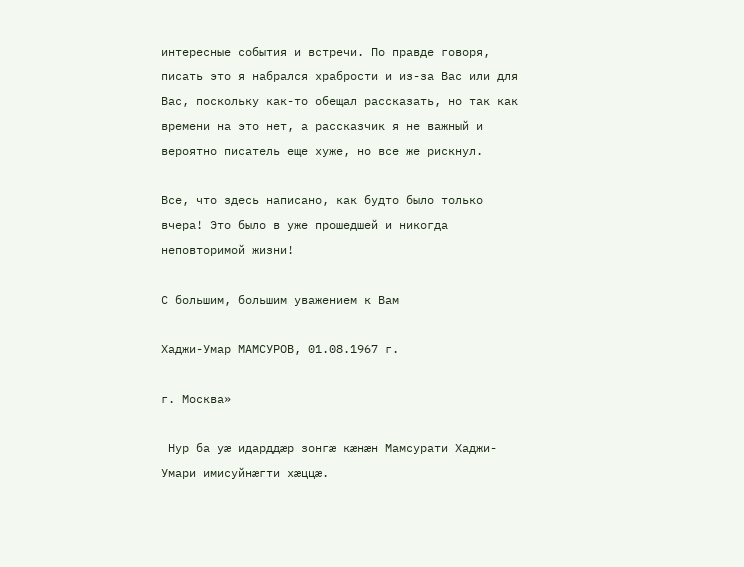интересные события и встречи. По правде говоря, писать это я набрался храбрости и из-за Вас или для Вас, поскольку как-то обещал рассказать, но так как времени на это нет, а рассказчик я не важный и вероятно писатель еще хуже, но все же рискнул.

Все, что здесь написано, как будто было только вчера! Это было в уже прошедшей и никогда неповторимой жизни!

С большим, большим уважением к Вам

Хаджи-Умар МАМСУРОВ, 01.08.1967 г.

г. Москва»

 Нур ба уæ идарддæр зонгæ кæнæн Мамсурати Хаджи-Умари имисуйнæгти хæццæ.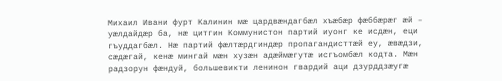Михаил Ивани фурт Калинин мæ цардвæндагбæл хъæбæр фæббæрæг æй – уæлдайдæр ба, нæ цитгин Коммунистон партий иуонг ке исдæн, еци гъуддагбæл. Нæ партий фæлтæрдгиндæр пропагандисттæй еу, æвæдзи, сæдæгай, кенæ мингай мæн хузæн адæймæгутæ исгъомбæл кодта. Мæн радзорун фæндуй, большевикти ленинон гвардий аци дзурддзæугæ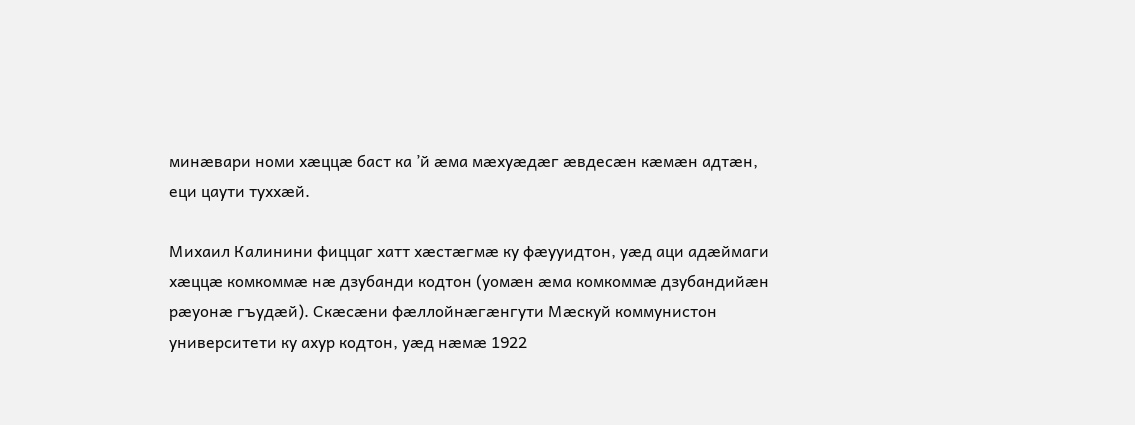минæвари номи хæццæ баст ка ’й æма мæхуæдæг æвдесæн кæмæн адтæн, еци цаути туххæй.

Михаил Калинини фиццаг хатт хæстæгмæ ку фæууидтон, уæд аци адæймаги хæццæ комкоммæ нæ дзубанди кодтон (уомæн æма комкоммæ дзубандийæн рæуонæ гъудæй). Скæсæни фæллойнæгæнгути Мæскуй коммунистон университети ку ахур кодтон, уæд нæмæ 1922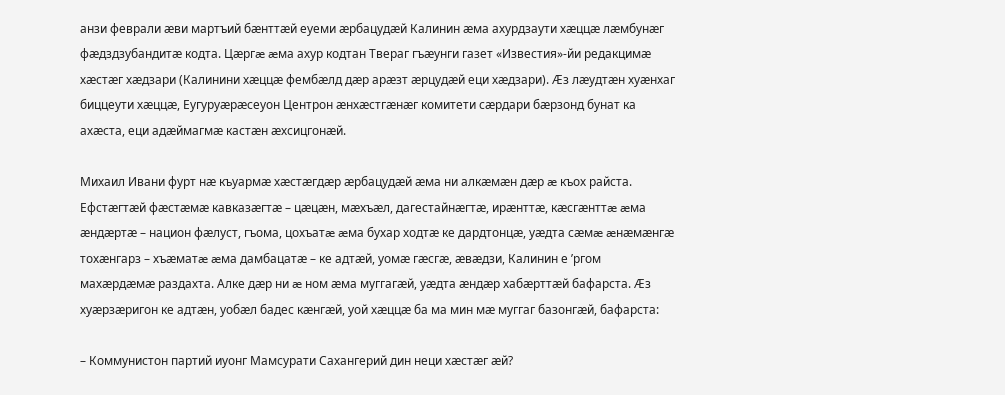анзи феврали æви мартъий бæнттæй еуеми æрбацудæй Калинин æма ахурдзаути хæццæ лæмбунæг фæдздзубандитæ кодта. Цæргæ æма ахур кодтан Твераг гъæунги газет «Известия»-йи редакцимæ хæстæг хæдзари (Калинини хæццæ фембæлд дæр арæзт æрцудæй еци хæдзари). Æз лæудтæн хуæнхаг биццеути хæццæ, Еугуруæрæсеуон Центрон æнхæстгæнæг комитети сæрдари бæрзонд бунат ка ахæста, еци адæймагмæ кастæн æхсицгонæй.

Михаил Ивани фурт нæ къуармæ хæстæгдæр æрбацудæй æма ни алкæмæн дæр æ къох райста. Ефстæгтæй фæстæмæ кавказæгтæ – цæцæн, мæхъæл, дагестайнæгтæ, ирæнттæ, кæсгæнттæ æма æндæртæ – национ фæлуст, гъома, цохъатæ æма бухар ходтæ ке дардтонцæ, уæдта сæмæ æнæмæнгæ тохæнгарз – хъæматæ æма дамбацатæ – ке адтæй, уомæ гæсгæ, æвæдзи, Калинин е ’ргом махæрдæмæ раздахта. Алке дæр ни æ ном æма муггагæй, уæдта æндæр хабæрттæй бафарста. Æз хуæрзæригон ке адтæн, уобæл бадес кæнгæй, уой хæццæ ба ма мин мæ муггаг базонгæй, бафарста:

– Коммунистон партий иуонг Мамсурати Сахангерий дин неци хæстæг æй?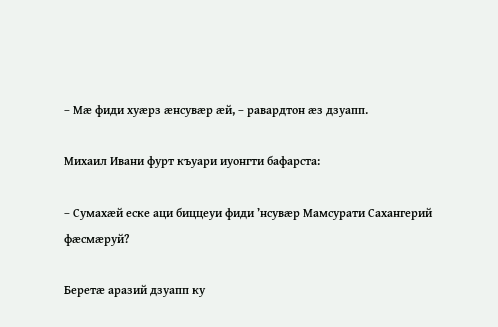– Мæ фиди хуæрз æнсувæр æй, – равардтон æз дзуапп.

Михаил Ивани фурт къуари иуонгти бафарста:

– Сумахæй еске аци биццеуи фиди ’нсувæр Мамсурати Сахангерий фæсмæруй?

Беретæ аразий дзуапп ку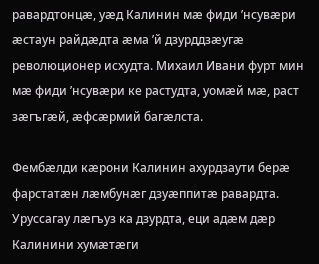равардтонцæ, уæд Калинин мæ фиди ’нсувæри æстаун райдæдта æма ’й дзурддзæугæ революционер исхудта. Михаил Ивани фурт мин мæ фиди ’нсувæри ке растудта, уомæй мæ, раст зæгъгæй, æфсæрмий багæлста.

Фембæлди кæрони Калинин ахурдзаути берæ фарстатæн лæмбунæг дзуæппитæ равардта. Уруссагау лæгъуз ка дзурдта, еци адæм дæр Калинини хумæтæги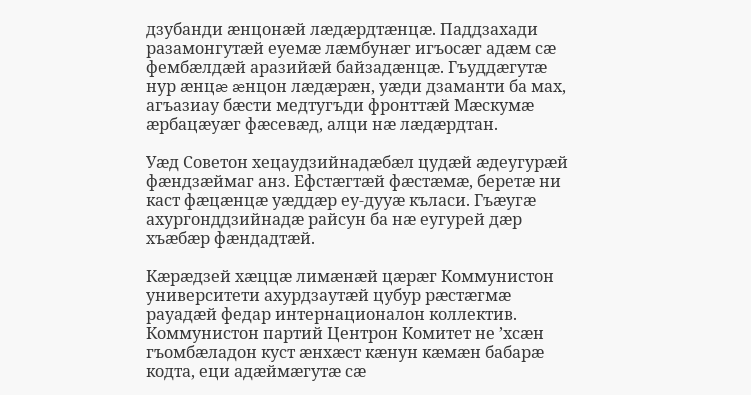дзубанди æнцонæй лæдæрдтæнцæ. Паддзахади разамонгутæй еуемæ лæмбунæг игъосæг адæм сæ фембæлдæй аразийæй байзадæнцæ. Гъуддæгутæ нур æнцæ æнцон лæдæрæн, уæди дзаманти ба мах, агъазиау бæсти медтугъди фронттæй Мæскумæ æрбацæуæг фæсевæд, алци нæ лæдæрдтан.

Уæд Советон хецаудзийнадæбæл цудæй æдеугурæй фæндзæймаг анз. Ефстæгтæй фæстæмæ, беретæ ни каст фæцæнцæ уæддæр еу-дууæ къласи. Гъæугæ ахургонддзийнадæ райсун ба нæ еугурей дæр хъæбæр фæндадтæй.

Кæрæдзей хæццæ лимæнæй цæрæг Коммунистон университети ахурдзаутæй цубур рæстæгмæ рауадæй федар интернационалон коллектив. Коммунистон партий Центрон Комитет не ’хсæн гъомбæладон куст æнхæст кæнун кæмæн бабарæ кодта, еци адæймæгутæ сæ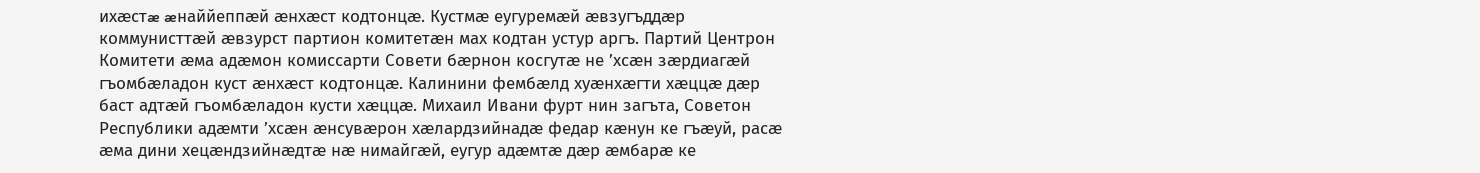ихæстæ æнаййеппæй æнхæст кодтонцæ. Кустмæ еугуремæй æвзугъддæр коммунисттæй æвзурст партион комитетæн мах кодтан устур аргъ. Партий Центрон Комитети æма адæмон комиссарти Совети бæрнон косгутæ не ’хсæн зæрдиагæй гъомбæладон куст æнхæст кодтонцæ. Калинини фембæлд хуæнхæгти хæццæ дæр баст адтæй гъомбæладон кусти хæццæ. Михаил Ивани фурт нин загъта, Советон Республики адæмти ’хсæн æнсувæрон хæлардзийнадæ федар кæнун ке гъæуй, расæ æма дини хецæндзийнæдтæ нæ нимайгæй, еугур адæмтæ дæр æмбарæ ке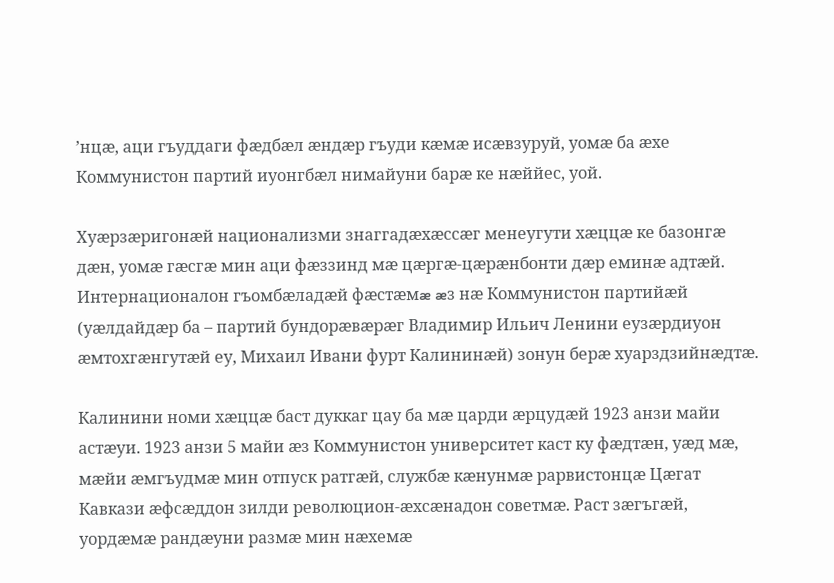’нцæ, аци гъуддаги фæдбæл æндæр гъуди кæмæ исæвзуруй, уомæ ба æхе Коммунистон партий иуонгбæл нимайуни барæ ке нæййес, уой.

Хуæрзæригонæй национализми знаггадæхæссæг менеугути хæццæ ке базонгæ дæн, уомæ гæсгæ мин аци фæззинд мæ цæргæ-цæрæнбонти дæр еминæ адтæй. Интернационалон гъомбæладæй фæстæмæ æз нæ Коммунистон партийæй (уæлдайдæр ба – партий бундорæвæрæг Владимир Ильич Ленини еузæрдиуон æмтохгæнгутæй еу, Михаил Ивани фурт Калининæй) зонун берæ хуарздзийнæдтæ.

Калинини номи хæццæ баст дуккаг цау ба мæ царди æрцудæй 1923 анзи майи астæуи. 1923 анзи 5 майи æз Коммунистон университет каст ку фæдтæн, уæд мæ, мæйи æмгъудмæ мин отпуск ратгæй, службæ кæнунмæ рарвистонцæ Цæгат Кавкази æфсæддон зилди революцион-æхсæнадон советмæ. Раст зæгъгæй, уордæмæ рандæуни размæ мин нæхемæ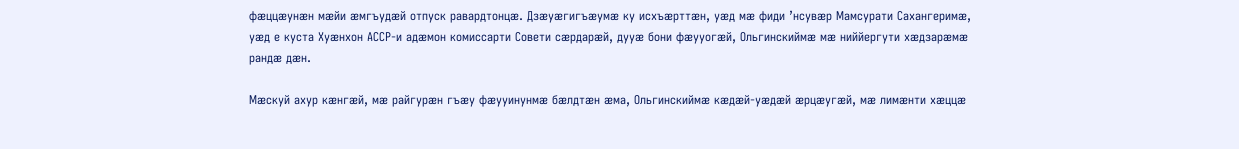фæццæунæн мæйи æмгъудæй отпуск равардтонцæ. Дзæуæгигъæумæ ку исхъæрттæн, уæд мæ фиди ’нсувæр Мамсурати Сахангеримæ, уæд е куста Хуæнхон АССР-и адæмон комиссарти Совети сæрдарæй, дууæ бони фæууогæй, Ольгинскиймæ мæ ниййергути хæдзарæмæ рандæ дæн.

Мæскуй ахур кæнгæй, мæ райгурæн гъæу фæууинунмæ бæлдтæн æма, Ольгинскиймæ кæдæй-уæдæй æрцæугæй, мæ лимæнти хæццæ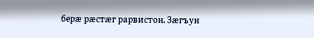берæ рæстæг рарвистон. Зæгъун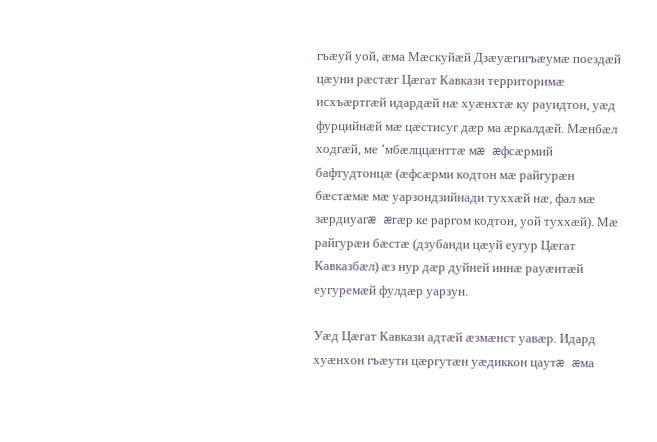гъæуй уой, æма Мæскуйæй Дзæуæгигъæумæ поездæй цæуни рæстæг Цæгат Кавкази территоримæ исхъæртгæй идардæй нæ хуæнхтæ ку рауидтон, уæд фурцийнæй мæ цæстисуг дæр ма æркалдæй. Мæнбæл ходгæй, ме ’мбæлццæнттæ мæ æфсæрмий бафтудтонцæ (æфсæрми кодтон мæ райгурæн бæстæмæ мæ уарзондзийнади туххæй нæ, фал мæ зæрдиуагæ æгæр ке раргом кодтон, уой туххæй). Мæ райгурæн бæстæ (дзубанди цæуй еугур Цæгат Кавказбæл) æз нур дæр дуйней иннæ рауæнтæй еугуремæй фулдæр уарзун.

Уæд Цæгат Кавкази адтæй æзмæнст уавæр. Идард хуæнхон гъæути цæргутæн уæдиккон цаутæ æма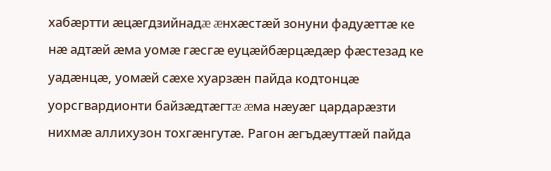хабæртти æцæгдзийнадæ æнхæстæй зонуни фадуæттæ ке нæ адтæй æма уомæ гæсгæ еуцæйбæрцæдæр фæстезад ке уадæнцæ, уомæй сæхе хуарзæн пайда кодтонцæ уорсгвардионти байзæдтæгтæ æма нæуæг цардарæзти нихмæ аллихузон тохгæнгутæ. Рагон æгъдæуттæй пайда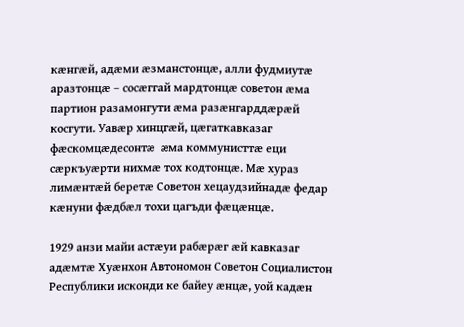кæнгæй, адæми æзманстонцæ, алли фудмиутæ аразтонцæ – сосæггай мардтонцæ советон æма партион разамонгути æма разæнгарддæрæй косгути. Уавæр хинцгæй, цæгаткавказаг фæскомцæдесонтæ æма коммунисттæ еци сæркъуæрти нихмæ тох кодтонцæ. Мæ хураз лимæнтæй беретæ Советон хецаудзийнадæ федар кæнуни фæдбæл тохи цагъди фæцæнцæ.

1929 анзи майи астæуи рабæрæг æй кавказаг адæмтæ Хуæнхон Автономон Советон Социалистон Республики исконди ке байеу æнцæ, уой кадæн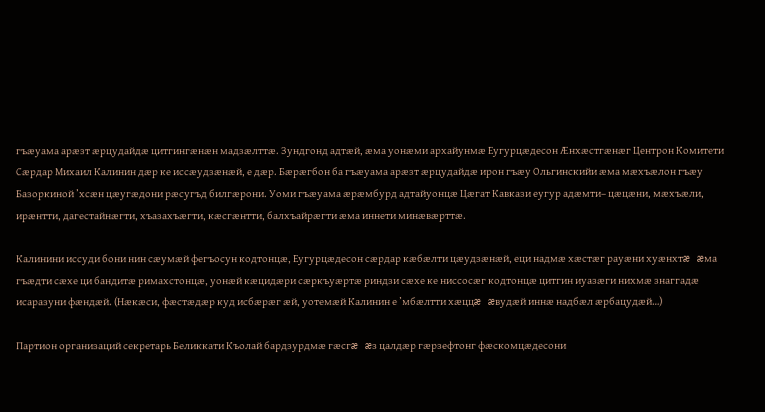гъæуама арæзт æрцудайдæ цитгингæнæн мадзæлттæ. Зундгонд адтæй, æма уонæми архайунмæ Еугурцæдесон Æнхæстгæнæг Центрон Комитети Сæрдар Михаил Калинин дæр ке иссæудзæнæй, е дæр. Бæрæгбон ба гъæуама арæзт æрцудайдæ ирон гъæу Ольгинскийи æма мæхъæлон гъæу Базоркиной ’хсæн цæугæдони рæсугъд билгæрони. Уоми гъæуама æрæмбурд адтайуонцæ Цæгат Кавкази еугур адæмти– цæцæни, мæхъæли, ирæнтти, дагестайнæгти, хъазахъæгти, кæсгæнтти, балхъайрæгти æма иннети минæвæрттæ.

Калинини иссуди бони нин сæумæй фегъосун кодтонцæ, Еугурцæдесон сæрдар кæбæлти цæудзæнæй, еци надмæ хæстæг рауæни хуæнхтæ æма гъæдти сæхе ци бандитæ римахстонцæ, уонæй кæцидæри сæркъуæртæ риндзи сæхе ке ниссосæг кодтонцæ цитгин иуазæги нихмæ знаггадæ исаразуни фæндæй. (Нæкæси, фæстæдæр куд исбæрæг æй, уотемæй Калинин е ’мбæлтти хæццæ æвудæй иннæ надбæл æрбацудæй…)

Партион организаций секретарь Беликкати Къолай бардзурдмæ гæсгæ æз цалдæр гæрзефтонг фæскомцæдесони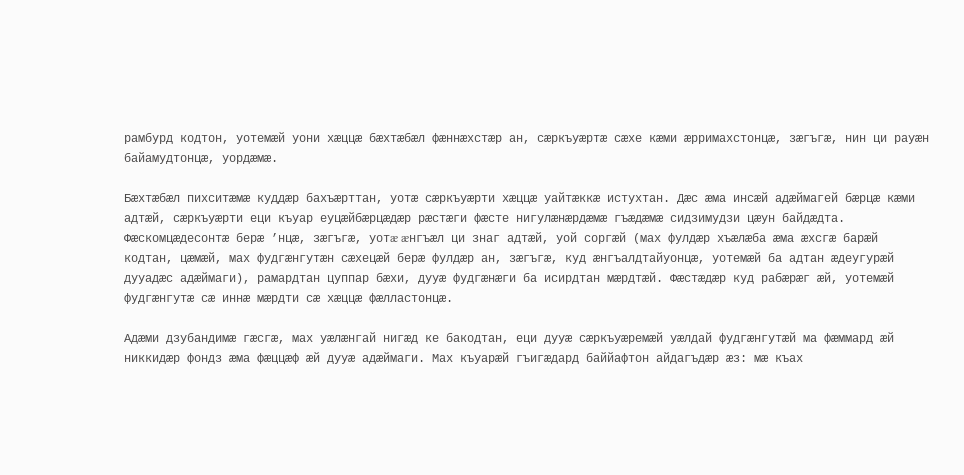рамбурд кодтон, уотемæй уони хæццæ бæхтæбæл фæннæхстæр ан, сæркъуæртæ сæхе кæми æрримахстонцæ, зæгъгæ, нин ци рауæн байамудтонцæ, уордæмæ.

Бæхтæбæл пихситæмæ куддæр бахъæрттан, уотæ сæркъуæрти хæццæ уайтæккæ истухтан. Дæс æма инсæй адæймагей бæрцæ кæми адтæй, сæркъуæрти еци къуар еуцæйбæрцæдæр рæстæги фæсте нигулæнæрдæмæ гъæдæмæ сидзимудзи цæун байдæдта. Фæскомцæдесонтæ берæ ’нцæ, зæгъгæ, уотæ æнгъæл ци знаг адтæй, уой соргæй (мах фулдæр хъæлæба æма æхсгæ барæй кодтан, цæмæй, мах фудгæнгутæн сæхецæй берæ фулдæр ан, зæгъгæ, куд æнгъалдтайуонцæ, уотемæй ба адтан æдеугурæй дууадæс адæймаги), рамардтан цуппар бæхи, дууæ фудгæнæги ба исирдтан мæрдтæй. Фæстæдæр куд рабæрæг æй, уотемæй фудгæнгутæ сæ иннæ мæрдти сæ хæццæ фæлластонцæ.

Адæми дзубандимæ гæсгæ, мах уæлæнгай нигæд ке бакодтан, еци дууæ сæркъуæремæй уæлдай фудгæнгутæй ма фæммард æй никкидæр фондз æма фæццæф æй дууæ адæймаги. Мах къуарæй гъигæдард баййафтон айдагъдæр æз: мæ къах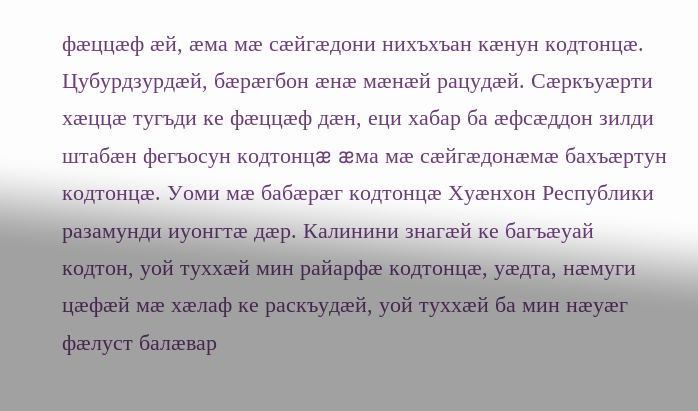фæццæф æй, æма мæ сæйгæдони нихъхъан кæнун кодтонцæ. Цубурдзурдæй, бæрæгбон æнæ мæнæй рацудæй. Сæркъуæрти хæццæ тугъди ке фæццæф дæн, еци хабар ба æфсæддон зилди штабæн фегъосун кодтонцæ æма мæ сæйгæдонæмæ бахъæртун кодтонцæ. Уоми мæ бабæрæг кодтонцæ Хуæнхон Республики разамунди иуонгтæ дæр. Калинини знагæй ке багъæуай кодтон, уой туххæй мин райарфæ кодтонцæ, уæдта, нæмуги цæфæй мæ хæлаф ке раскъудæй, уой туххæй ба мин нæуæг фæлуст балæвар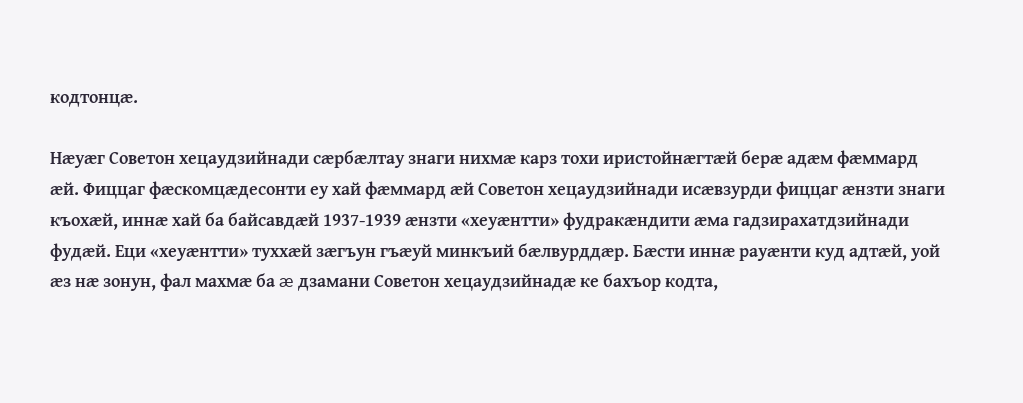кодтонцæ.

Нæуæг Советон хецаудзийнади сæрбæлтау знаги нихмæ карз тохи иристойнæгтæй берæ адæм фæммард æй. Фиццаг фæскомцæдесонти еу хай фæммард æй Советон хецаудзийнади исæвзурди фиццаг æнзти знаги къохæй, иннæ хай ба байсавдæй 1937-1939 æнзти «хеуæнтти» фудракæндити æма гадзирахатдзийнади фудæй. Еци «хеуæнтти» туххæй зæгъун гъæуй минкъий бæлвурддæр. Бæсти иннæ рауæнти куд адтæй, уой æз нæ зонун, фал махмæ ба æ дзамани Советон хецаудзийнадæ ке бахъор кодта,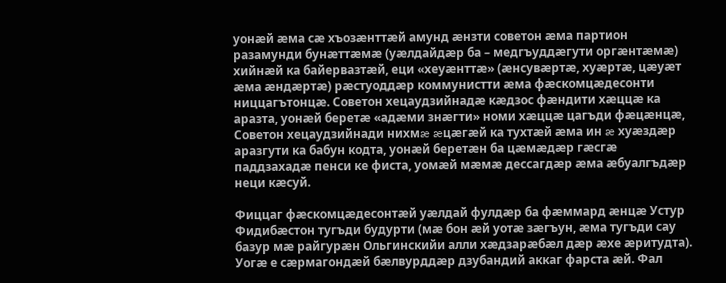уонæй æма сæ хъозæнттæй амунд æнзти советон æма партион разамунди бунæттæмæ (уæлдайдæр ба – медгъуддæгути оргæнтæмæ) хийнæй ка байервазтæй, еци «хеуæнттæ» (æнсувæртæ, хуæртæ, цæуæт æма æндæртæ) рæстуоддæр коммунистти æма фæскомцæдесонти ниццагътонцæ. Советон хецаудзийнадæ кæдзос фæндити хæццæ ка аразта, уонæй беретæ «адæми знæгти» номи хæццæ цагъди фæцæнцæ, Советон хецаудзийнади нихмæ æцæгæй ка тухтæй æма ин æ хуæздæр аразгути ка бабун кодта, уонæй беретæн ба цæмæдæр гæсгæ паддзахадæ пенси ке фиста, уомæй мæмæ дессагдæр æма æбуалгъдæр неци кæсуй.

Фиццаг фæскомцæдесонтæй уæлдай фулдæр ба фæммард æнцæ Устур Фидибæстон тугъди будурти (мæ бон æй уотæ зæгъун, æма тугъди сау базур мæ райгурæн Ольгинскийи алли хæдзарæбæл дæр æхе æритудта). Уогæ е сæрмагондæй бæлвурддæр дзубандий аккаг фарста æй. Фал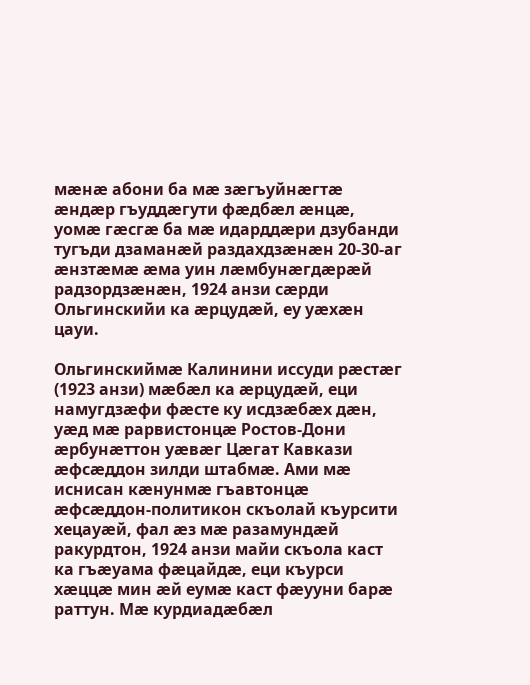мæнæ абони ба мæ зæгъуйнæгтæ æндæр гъуддæгути фæдбæл æнцæ, уомæ гæсгæ ба мæ идарддæри дзубанди тугъди дзаманæй раздахдзæнæн 20-30-аг æнзтæмæ æма уин лæмбунæгдæрæй радзордзæнæн, 1924 анзи сæрди Ольгинскийи ка æрцудæй, еу уæхæн цауи.

Ольгинскиймæ Калинини иссуди рæстæг (1923 анзи) мæбæл ка æрцудæй, еци намугдзæфи фæсте ку исдзæбæх дæн, уæд мæ рарвистонцæ Ростов-Дони æрбунæттон уæвæг Цæгат Кавкази æфсæддон зилди штабмæ. Ами мæ иснисан кæнунмæ гъавтонцæ æфсæддон-политикон скъолай къурсити хецауæй, фал æз мæ разамундæй ракурдтон, 1924 анзи майи скъола каст ка гъæуама фæцайдæ, еци къурси хæццæ мин æй еумæ каст фæууни барæ раттун. Мæ курдиадæбæл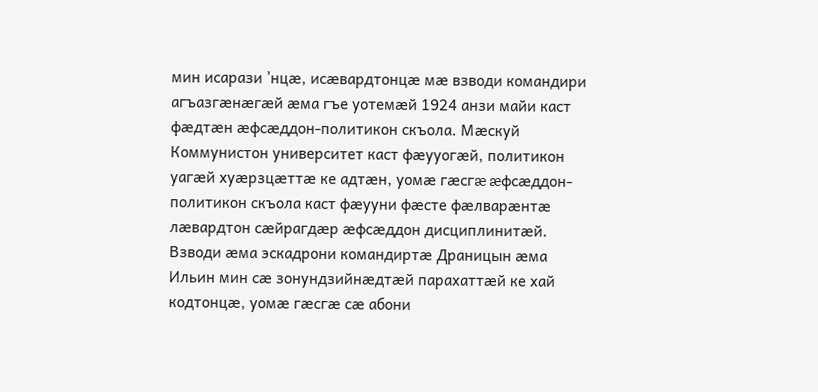мин исарази ’нцæ, исæвардтонцæ мæ взводи командири агъазгæнæгæй æма гъе уотемæй 1924 анзи майи каст фæдтæн æфсæддон-политикон скъола. Мæскуй Коммунистон университет каст фæууогæй, политикон уагæй хуæрзцæттæ ке адтæн, уомæ гæсгæ æфсæддон-политикон скъола каст фæууни фæсте фæлварæнтæ лæвардтон сæйрагдæр æфсæддон дисциплинитæй. Взводи æма эскадрони командиртæ Драницын æма Ильин мин сæ зонундзийнæдтæй парахаттæй ке хай кодтонцæ, уомæ гæсгæ сæ абони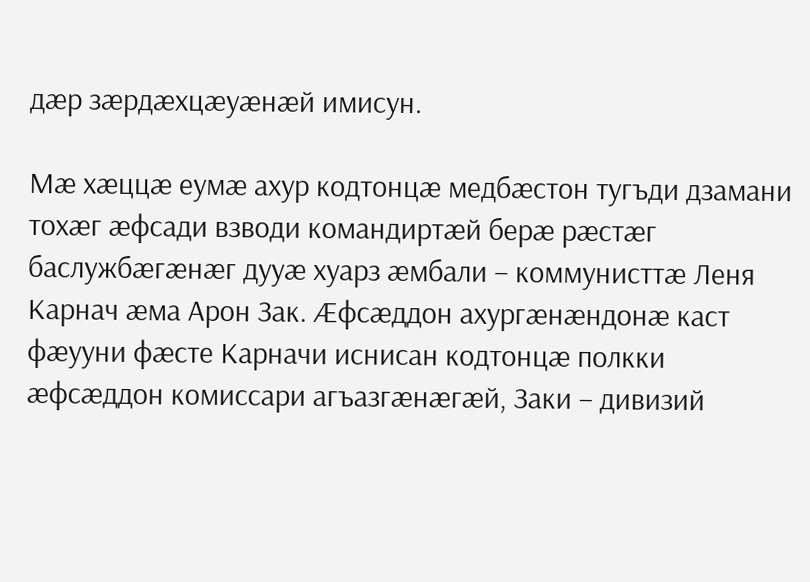дæр зæрдæхцæуæнæй имисун.

Мæ хæццæ еумæ ахур кодтонцæ медбæстон тугъди дзамани тохæг æфсади взводи командиртæй берæ рæстæг баслужбæгæнæг дууæ хуарз æмбали – коммунисттæ Леня Карнач æма Арон Зак. Æфсæддон ахургæнæндонæ каст фæууни фæсте Карначи иснисан кодтонцæ полкки æфсæддон комиссари агъазгæнæгæй, Заки – дивизий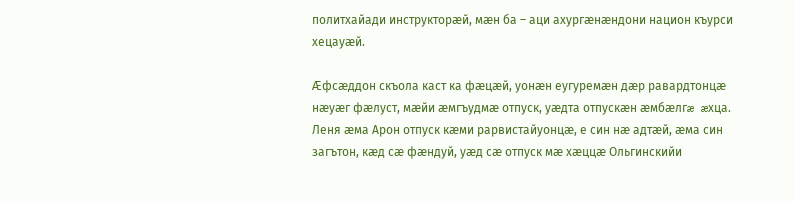политхайади инструкторæй, мæн ба – аци ахургæнæндони национ къурси хецауæй.

Æфсæддон скъола каст ка фæцæй, уонæн еугуремæн дæр равардтонцæ нæуæг фæлуст, мæйи æмгъудмæ отпуск, уæдта отпускæн æмбæлгæ æхца. Леня æма Арон отпуск кæми рарвистайуонцæ, е син нæ адтæй, æма син загътон, кæд сæ фæндуй, уæд сæ отпуск мæ хæццæ Ольгинскийи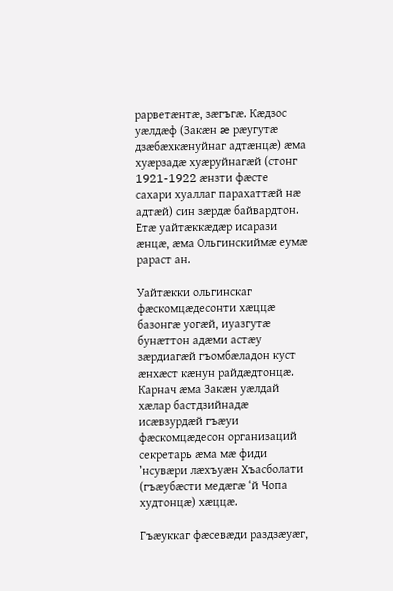рарветæнтæ, зæгъгæ. Кæдзос уæлдæф (Закæн æ рæугутæ дзæбæхкæнуйнаг адтæнцæ) æма хуæрзадæ хуæруйнагæй (стонг 1921-1922 æнзти фæсте сахари хуаллаг парахаттæй нæ адтæй) син зæрдæ байвардтон. Етæ уайтæккæдæр исарази æнцæ, æма Ольгинскиймæ еумæ рараст ан.

Уайтæкки ольгинскаг фæскомцæдесонти хæццæ базонгæ уогæй, иуазгутæ бунæттон адæми астæу зæрдиагæй гъомбæладон куст æнхæст кæнун райдæдтонцæ. Карнач æма Закæн уæлдай хæлар бастдзийнадæ исæвзурдæй гъæуи фæскомцæдесон организаций секретарь æма мæ фиди ’нсувæри лæхъуæн Хъасболати (гъæубæсти медæгæ ‘й Чопа худтонцæ) хæццæ.

Гъæуккаг фæсевæди раздзæуæг,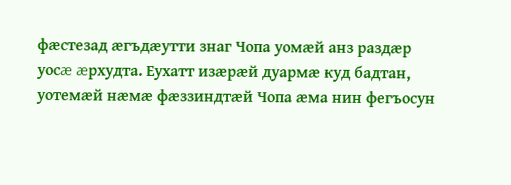фæстезад æгъдæутти знаг Чопа уомæй анз раздæр уосæ æрхудта. Еухатт изæрæй дуармæ куд бадтан, уотемæй нæмæ фæззиндтæй Чопа æма нин фегъосун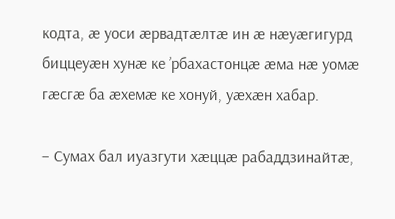кодта, æ уоси æрвадтæлтæ ин æ нæуæгигурд биццеуæн хунæ ке ’рбахастонцæ æма нæ уомæ гæсгæ ба æхемæ ке хонуй, уæхæн хабар.

– Сумах бал иуазгути хæццæ рабаддзинайтæ,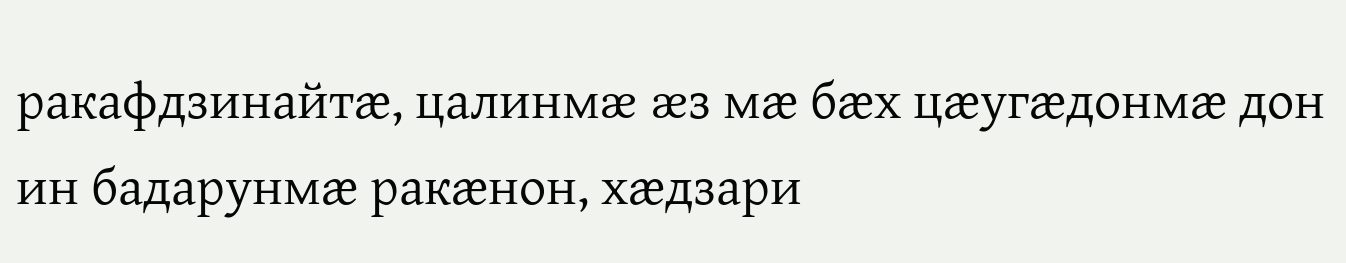ракафдзинайтæ, цалинмæ æз мæ бæх цæугæдонмæ дон ин бадарунмæ ракæнон, хæдзари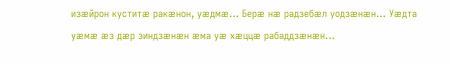изæйрон куститæ ракæнон, уæдмæ… Берæ нæ радзебæл уодзæнæн… Уæдта уæмæ æз дæр зиндзæнæн æма уæ хæццæ рабаддзæнæн…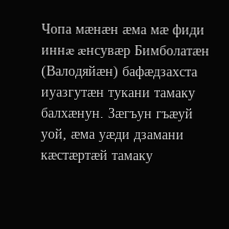Чопа мæнæн æма мæ фиди иннæ æнсувæр Бимболатæн (Валодяйæн) бафæдзахста иуазгутæн тукани тамаку балхæнун. Зæгъун гъæуй уой, æма уæди дзамани кæстæртæй тамаку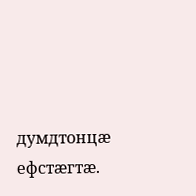думдтонцæ ефстæгтæ.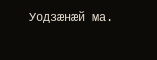Уодзæнæй ма.